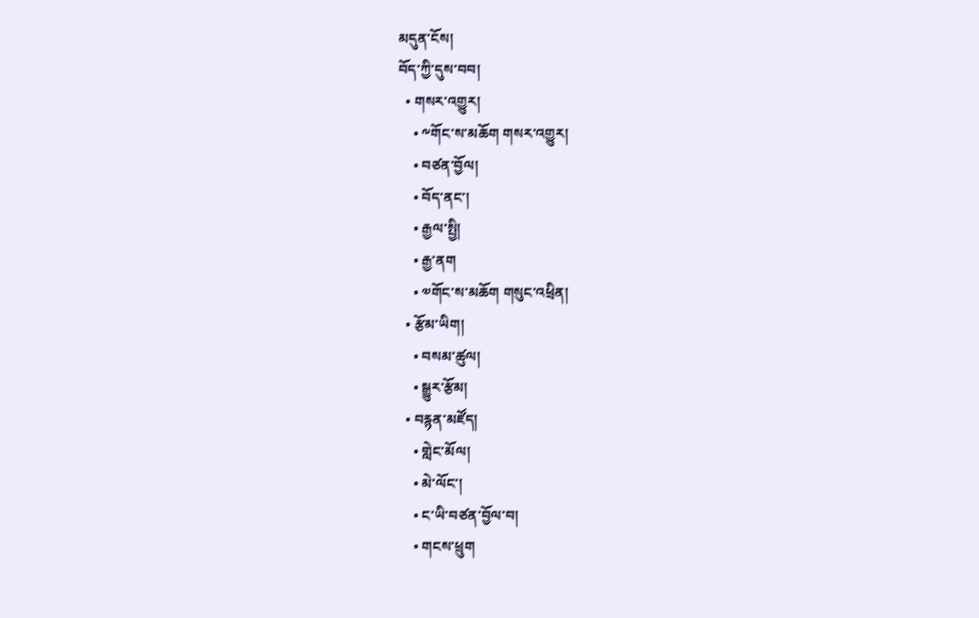མདུན་ངོས།
བོད་ཀྱི་དུས་བབ།
  • གསར་འགྱུར།
    • ༸གོང་ས་མཆོག གསར་འགྱུར།
    • བཙན་བྱོལ།
    • བོད་ནང་།
    • རྒྱལ་སྤྱི།
    • རྒྱ་ནག
    • ༧གོང་ས་མཆོག གསུང་འཕྲིན།
  • རྩོམ་ཡིག།
    • བསམ་ཚུལ།
    • སྒྱུར་རྩོམ།
  • བརྙན་མཛོད།
    • གླེང་མོལ།
    • མེ་ལོང་།
    • ང་ཡི་བཙན་བྱོལ་བ།
    • གངས་ཕྲུག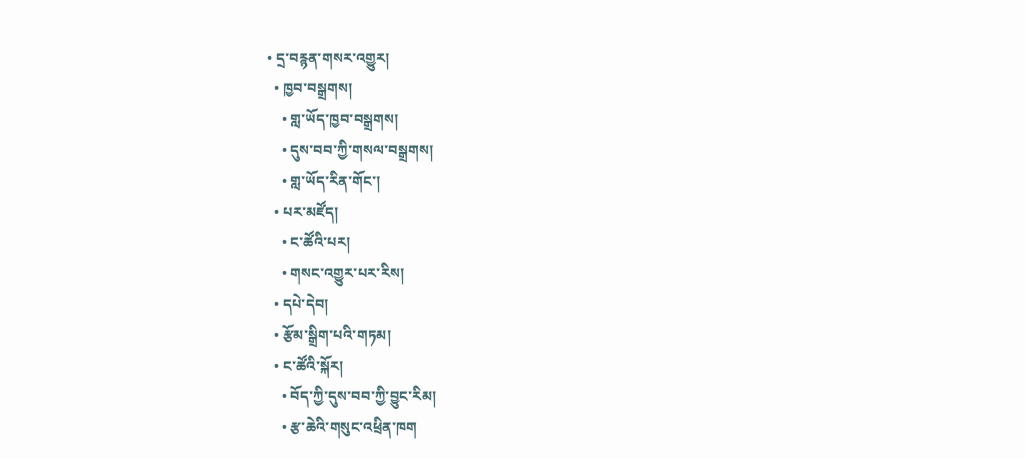• དྲ་བརྙན་གསར་འགྱུར།
  • ཁྱབ་བསྒྲགས།
    • གླ་ཡོད་ཁྱབ་བསྒྲགས།
    • དུས་བབ་ཀྱི་གསལ་བསྒྲགས།
    • གླ་ཡོད་རིན་གོང་།
  • པར་མཛོད།
    • ང་ཚོའི་པར།
    • གསང་འགྱུར་པར་རིས།
  • དཔེ་དེབ།
  • རྩོམ་སྒྲིག་པའི་གཏམ།
  • ང་ཚོའི་སྐོར།
    • བོད་ཀྱི་དུས་བབ་ཀྱི་བྱུང་རིམ།
    • རྩ་ཆེའི་གསུང་འཕྲིན་ཁག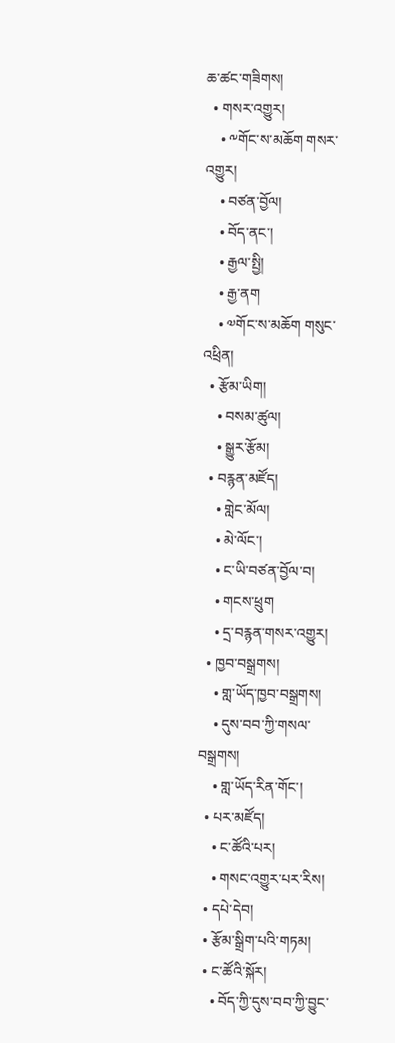ཆ་ཚང་གཟིགས།
  • གསར་འགྱུར།
    • ༸གོང་ས་མཆོག གསར་འགྱུར།
    • བཙན་བྱོལ།
    • བོད་ནང་།
    • རྒྱལ་སྤྱི།
    • རྒྱ་ནག
    • ༧གོང་ས་མཆོག གསུང་འཕྲིན།
  • རྩོམ་ཡིག།
    • བསམ་ཚུལ།
    • སྒྱུར་རྩོམ།
  • བརྙན་མཛོད།
    • གླེང་མོལ།
    • མེ་ལོང་།
    • ང་ཡི་བཙན་བྱོལ་བ།
    • གངས་ཕྲུག
    • དྲ་བརྙན་གསར་འགྱུར།
  • ཁྱབ་བསྒྲགས།
    • གླ་ཡོད་ཁྱབ་བསྒྲགས།
    • དུས་བབ་ཀྱི་གསལ་བསྒྲགས།
    • གླ་ཡོད་རིན་གོང་།
  • པར་མཛོད།
    • ང་ཚོའི་པར།
    • གསང་འགྱུར་པར་རིས།
  • དཔེ་དེབ།
  • རྩོམ་སྒྲིག་པའི་གཏམ།
  • ང་ཚོའི་སྐོར།
    • བོད་ཀྱི་དུས་བབ་ཀྱི་བྱུང་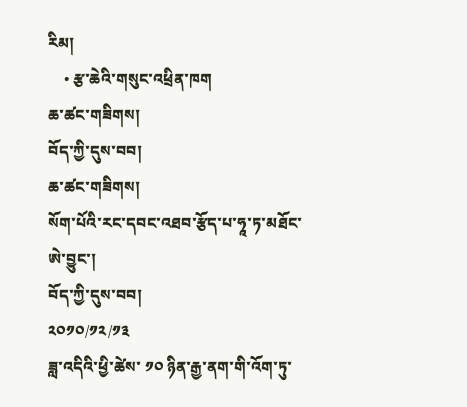རིམ།
    • རྩ་ཆེའི་གསུང་འཕྲིན་ཁག
ཆ་ཚང་གཟིགས།
བོད་ཀྱི་དུས་བབ།
ཆ་ཚང་གཟིགས།
སོག་པོའི་རང་དབང་འཐབ་རྩོད་པ་ཧཱ་ཏ་མཐོང་ཨེ་བྱུང་།
བོད་ཀྱི་དུས་བབ།
༢༠༡༠/༡༢/༡༣
ཟླ་འདིའི་ཕྱི་ཚེས་ ༡༠ ཉིན་རྒྱ་ནག་གི་འོག་ཏུ་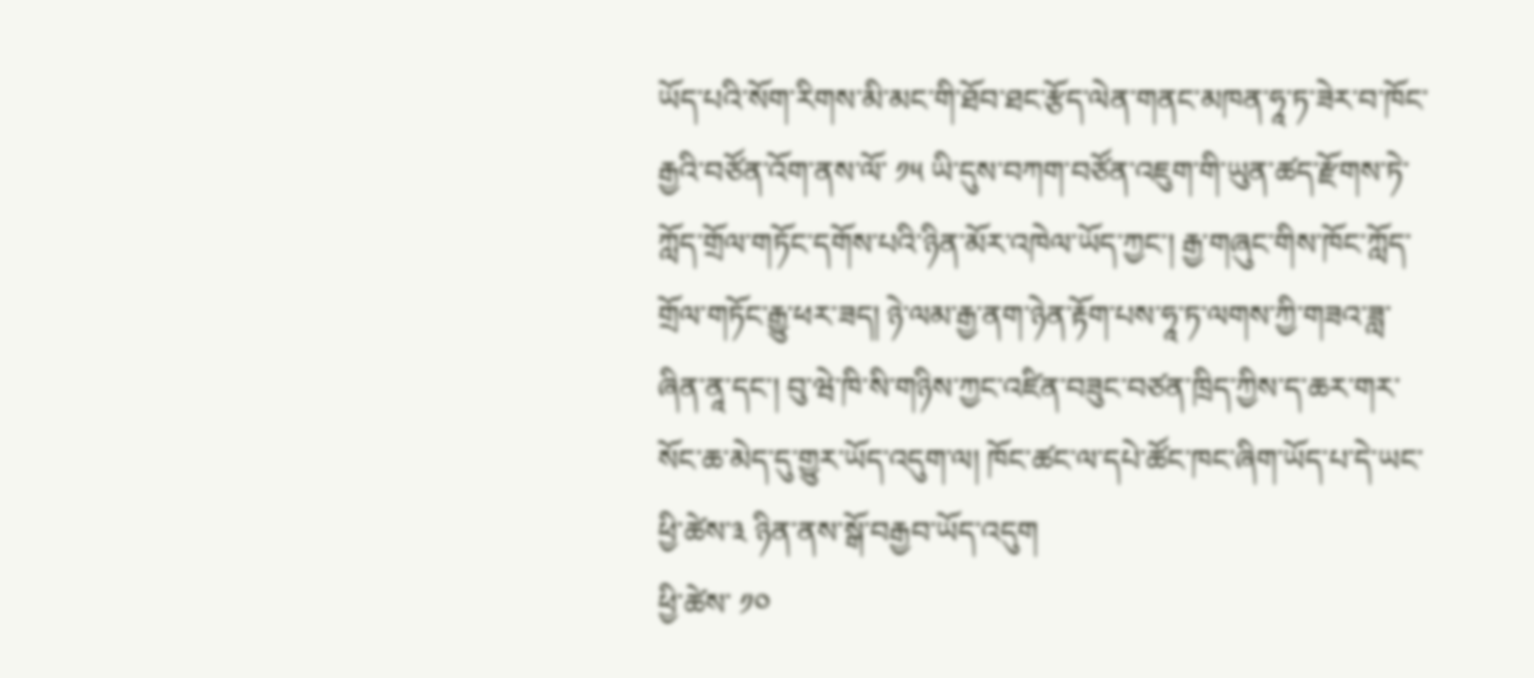ཡོད་པའི་སོག་རིགས་མི་མང་གི་ཐོབ་ཐང་རྩོད་ལེན་གནང་མཁན་ཧཱ་ཏ་ཟེར་བ་ཁོང་རྒྱའི་བཙོན་འོག་ནས་ལོ་ ༡༥ ཡི་དུས་བཀག་བཙོན་འཇུག་གི་ཡུན་ཚད་རྫོགས་ཏེ་ཀློད་གྲོལ་གཏོང་དགོས་པའི་ཉིན་མོར་འཁེལ་ཡོད་ཀྱང་། རྒྱ་གཞུང་གིས་ཁོང་ཀློད་གྲོལ་གཏོང་རྒྱུ་ཕར་ཟད། ཉེ་ལམ་རྒྱ་ནག་ཉེན་རྟོག་པས་ཧཱ་ཏ་ལགས་ཀྱི་གཟའ་ཟླ་ཞིན་ནཱ་དང་། བུ་ཝེ་ཁི་སི་གཉིས་ཀྱང་འཛིན་བཟུང་བཙན་ཁྲིད་ཀྱིས་ད་ཆར་གར་སོང་ཆ་མེད་དུ་གྱུར་ཡོད་འདུག་ལ། ཁོང་ཚང་ལ་དཔེ་ཚོང་ཁང་ཞིག་ཡོད་པ་དེ་ཡང་ཕྱི་ཚེས་༣ ཉིན་ནས་སྒོ་བརྒྱབ་ཡོད་འདུག
ཕྱི་ཚེས་ ༡༠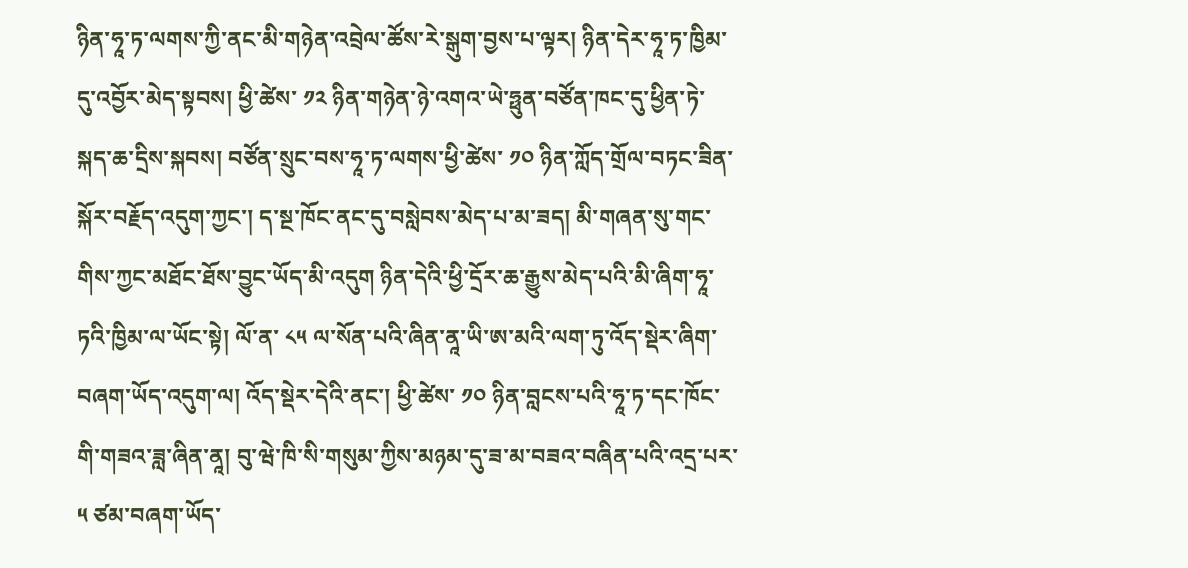ཉིན་ཧཱ་ཏ་ལགས་ཀྱི་ནང་མི་གཉེན་འབྲེལ་ཚོས་རེ་སྒུག་བྱས་པ་ལྟར། ཉིན་དེར་ཧཱ་ཏ་ཁྱིམ་དུ་འབྱོར་མེད་སྟབས། ཕྱི་ཚེས་ ༡༢ ཉིན་གཉེན་ཉེ་འགའ་ཡེ་ཧྥུན་བཙོན་ཁང་དུ་ཕྱིན་ཏེ་སྐད་ཆ་དྲིས་སྐབས། བཙོན་སྲུང་བས་ཧཱ་ཏ་ལགས་ཕྱི་ཚེས་ ༡༠ ཉིན་ཀློད་གྲོལ་བཏང་ཟིན་སྐོར་བརྗོད་འདུག་ཀྱང་། ད་སྔ་ཁོང་ནང་དུ་བསླེབས་མེད་པ་མ་ཟད། མི་གཞན་སུ་གང་གིས་ཀྱང་མཐོང་ཐོས་བྱུང་ཡོད་མི་འདུག ཉིན་དེའི་ཕྱི་དྲོར་ཆ་རྒྱུས་མེད་པའི་མི་ཞིག་ཧཱ་ཏའི་ཁྱིམ་ལ་ཡོང་སྟེ། ལོ་ན་ ༨༥ ལ་སོན་པའི་ཞིན་ནཱ་ཡི་ཨ་མའི་ལག་ཏུ་འོད་སྡེར་ཞིག་བཞག་ཡོད་འདུག་ལ། འོད་སྡེར་དེའི་ནང་། ཕྱི་ཚེས་ ༡༠ ཉིན་བླངས་པའི་ཧཱ་ཏ་དང་ཁོང་གི་གཟའ་ཟླ་ཞིན་ནཱ། བུ་ཝེ་ཁི་སི་གསུམ་ཀྱིས་མཉམ་དུ་ཟ་མ་བཟའ་བཞིན་པའི་འདྲ་པར་ ༥ ཙམ་བཞག་ཡོད་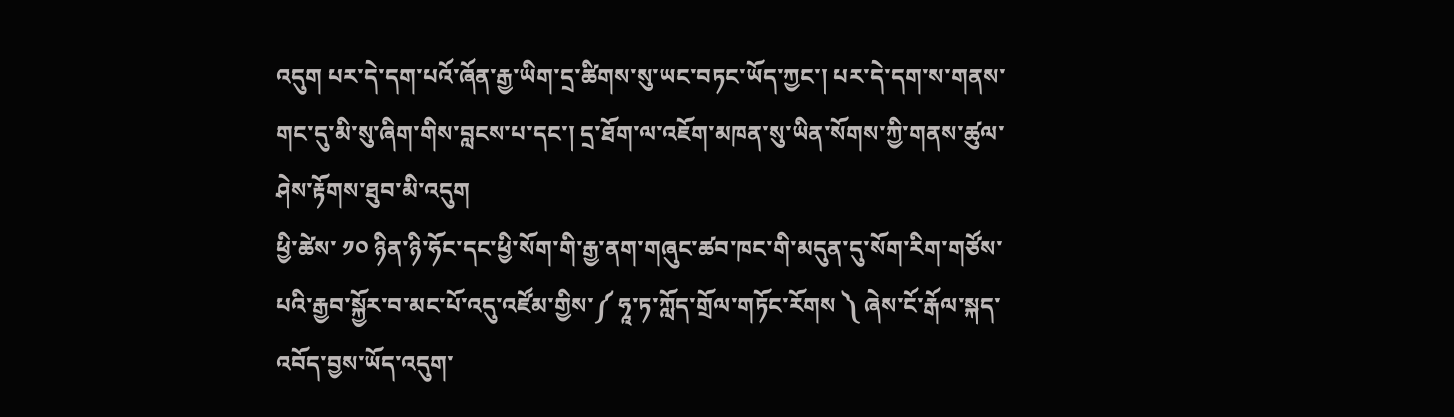འདུག པར་དེ་དག་པའོ་ཞོན་རྒྱ་ཡིག་དྲ་ཚིགས་སུ་ཡང་བཏང་ཡོད་ཀྱང་། པར་དེ་དག་ས་གནས་གང་དུ་མི་སུ་ཞིག་གིས་བླངས་པ་དང་། དྲ་ཐོག་ལ་འཇོག་མཁན་སུ་ཡིན་སོགས་ཀྱི་གནས་ཚུལ་ཤེས་རྟོགས་ཐུབ་མི་འདུག
ཕྱི་ཚེས་ ༡༠ ཉིན་ཉི་ཧོང་དང་ཕྱི་སོག་གི་རྒྱ་ནག་གཞུང་ཚབ་ཁང་གི་མདུན་དུ་སོག་རིག་གཙོས་པའི་རྒྱབ་སྐྱོར་བ་མང་པོ་འདུ་འཛོམ་གྱིས་༼ ཧཱ་ཏ་ཀློད་གྲོལ་གཏོང་རོགས ༽ ཞེས་ངོ་རྒོལ་སྐད་འབོད་བྱས་ཡོད་འདུག་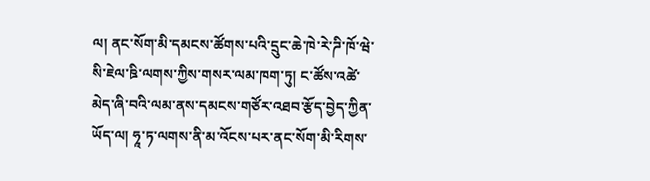ལ། ནང་སོག་མི་དམངས་ཚོགས་པའི་དྲུང་ཆེ་ཁེ་རེ་ཌི་ཁོ་ཝེ་སི་ཇེལ་ཋི་ལགས་ཀྱིས་གསར་ལམ་ཁག་ཏུ། ང་ཚོས་འཚེ་མེད་ཞི་བའི་ལམ་ནས་དམངས་གཙོར་འཐབ་རྩོད་བྱེད་ཀྱིན་ཡོད་ལ། ཧཱ་ཏ་ལགས་ནི་མ་འོངས་པར་ནང་སོག་མི་རིགས་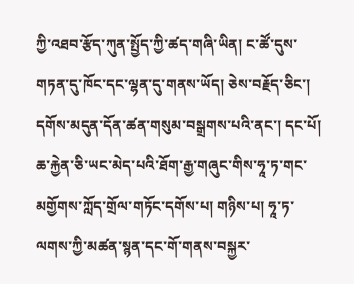ཀྱི་འཐབ་རྩོད་ཀུན་སྤྱོད་ཀྱི་ཚད་གཞི་ཡིན། ང་ཚོ་དུས་གཏན་དུ་ཁོང་དང་ལྷན་དུ་གནས་ཡོད། ཅེས་བརྗོད་ཅིང་། དགོས་མདུན་དོན་ཚན་གསུམ་བསྒྲགས་པའི་ནང་། དང་པོ། ཆ་རྐྱེན་ཅི་ཡང་མེད་པའི་ཐོག་རྒྱ་གཞུང་གིས་ཧཱ་ཏ་གང་མགྱོགས་ཀློད་གྲོལ་གཏོང་དགོས་པ། གཉིས་པ། ཧཱ་ཏ་ལགས་ཀྱི་མཚན་སྙན་དང་གོ་གནས་བསྐྱར་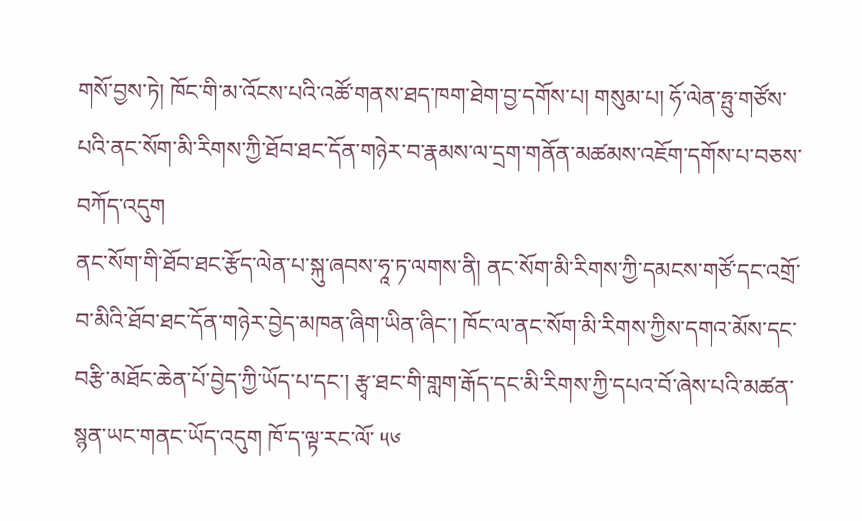གསོ་བྱས་ཏེ། ཁོང་གི་མ་འོངས་པའི་འཚོ་གནས་ཐད་ཁག་ཐེག་བྱ་དགོས་པ། གསུམ་པ། ཧོ་ལེན་ཧྤུ་གཙོས་པའི་ནང་སོག་མི་རིགས་ཀྱི་ཐོབ་ཐང་དོན་གཉེར་བ་རྣམས་ལ་དྲག་གནོན་མཚམས་འཇོག་དགོས་པ་བཅས་བཀོད་འདུག
ནང་སོག་གི་ཐོབ་ཐང་རྩོད་ལེན་པ་སྐུ་ཞབས་ཧཱ་ཏ་ལགས་ནི། ནང་སོག་མི་རིགས་ཀྱི་དམངས་གཙོ་དང་འགྲོ་བ་མིའི་ཐོབ་ཐང་དོན་གཉེར་བྱེད་མཁན་ཞིག་ཡིན་ཞིང་། ཁོང་ལ་ནང་སོག་མི་རིགས་ཀྱིས་དགའ་མོས་དང་བརྩི་མཐོང་ཆེན་པོ་བྱེད་ཀྱི་ཡོད་པ་དང་། རྩྭ་ཐང་གི་གླག་རྒོད་དང་མི་རིགས་ཀྱི་དཔའ་བོ་ཞེས་པའི་མཚན་སྙན་ཡང་གནང་ཡོད་འདུག ཁོ་ད་ལྟ་རང་ལོ་ ༥༦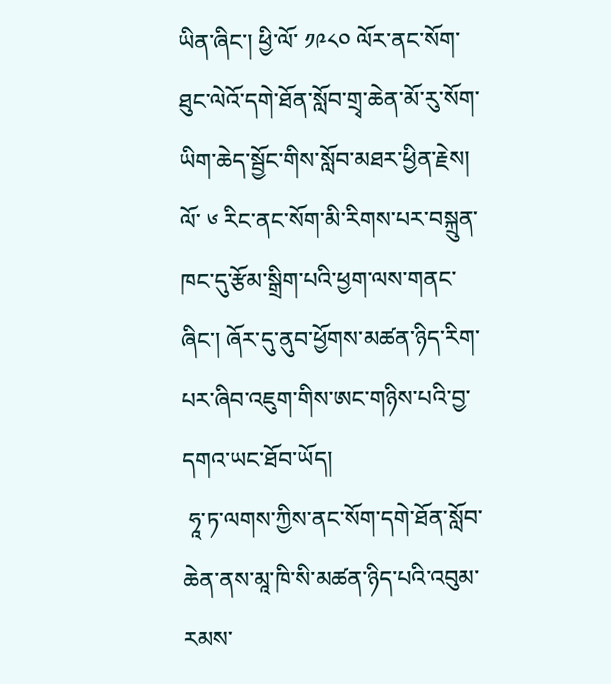ཡིན་ཞིང་། ཕྱི་ལོ་ ༡༩༨༠ ལོར་ནང་སོག་ཐུང་ལེའོ་དགེ་ཐོན་སློབ་གྲྭ་ཆེན་མོ་རུ་སོག་ཡིག་ཆེད་སྦྱོང་གིས་སློབ་མཐར་ཕྱིན་རྗེས། ལོ་ ༦ རིང་ནང་སོག་མི་རིགས་པར་བསྐྲུན་ཁང་དུ་རྩོམ་སྒྲིག་པའི་ཕྱག་ལས་གནང་ཞིང་། ཞོར་དུ་ནུབ་ཕྱོགས་མཚན་ཉིད་རིག་པར་ཞིབ་འཇུག་གིས་ཨང་གཉིས་པའི་བྱ་དགའ་ཡང་ཐོབ་ཡོད།
 ཧཱ་ཏ་ལགས་ཀྱིས་ནང་སོག་དགེ་ཐོན་སློབ་ཆེན་ནས་མཱ་ཁི་སི་མཚན་ཉིད་པའི་འབུམ་རམས་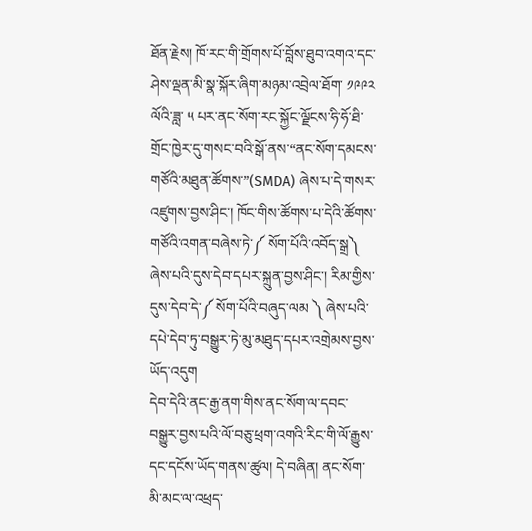ཐོན་རྗེས། ཁོ་རང་གི་གྲོགས་པོ་བློས་ཐུབ་འགའ་དང་ཤེས་ལྡན་མི་སྣ་སྐོར་ཞིག་མཉམ་འབྲེལ་ཐོག་ ༡༩༩༢ ལོའི་ཟླ་ ༥ པར་ནང་སོག་རང་སྐྱོང་ལྗོངས་ཧི་ཧོ་ཐི་གྲོང་ཁྱེར་དུ་གསང་བའི་སྒོ་ནས་“ནང་སོག་དམངས་གཙོའི་མཐུན་ཚོགས་”(SMDA) ཞེས་པ་དེ་གསར་འཛུགས་བྱས་ཤིང་། ཁོང་གིས་ཚོགས་པ་དེའི་ཚོགས་གཙོའི་འགན་བཞེས་ཏེ་༼ སོག་པོའི་འབོད་སྒྲ༽ ཞེས་པའི་དུས་དེབ་དཔར་སྐྲུན་བྱས་ཤིང་། རིམ་གྱིས་དུས་དེབ་དེ་༼ སོག་པོའི་བཞུད་ལམ ༽ ཞེས་པའི་དཔེ་དེབ་ཏུ་བསྒྱུར་ཏེ་མུ་མཐུད་དཔར་འགྲེམས་བྱས་ཡོད་འདུག
དེབ་དེའི་ནང་རྒྱ་ནག་གིས་ནང་སོག་ལ་དབང་བསྒྱུར་བྱས་པའི་ལོ་བཅུ་ཕྲག་འགའི་རིང་གི་ལོ་རྒྱུས་དང་དངོས་ཡོད་གནས་ཚུལ། དེ་བཞིན། ནང་སོག་མི་མང་ལ་འཕྲད་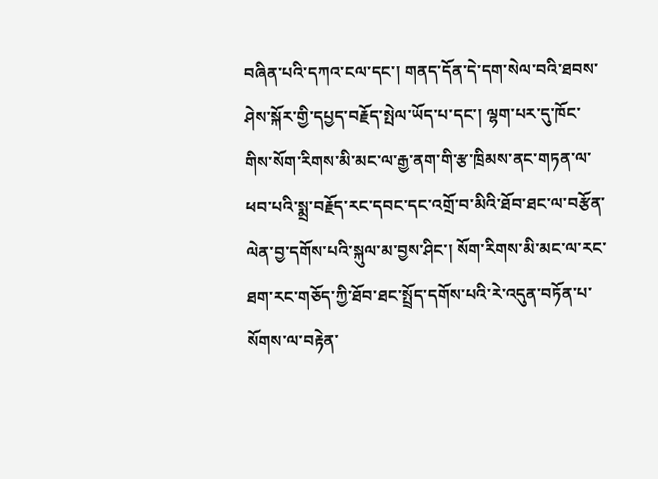བཞིན་པའི་དཀའ་ངལ་དང་། གནད་དོན་དེ་དག་སེལ་བའི་ཐབས་ཤེས་སྐོར་གྱི་དཔྱད་བརྗོད་སྤེལ་ཡོད་པ་དང་། ལྷག་པར་དུ་ཁོང་གིས་སོག་རིགས་མི་མང་ལ་རྒྱ་ནག་གི་རྩ་ཁྲིམས་ནང་གཏན་ལ་ཕབ་པའི་སྨྲ་བརྗོད་རང་དབང་དང་འགྲོ་བ་མིའི་ཐོབ་ཐང་ལ་བརྩོན་ལེན་བྱ་དགོས་པའི་སྐུལ་མ་བྱས་ཤིང་། སོག་རིགས་མི་མང་ལ་རང་ཐག་རང་གཅོད་ཀྱི་ཐོབ་ཐང་སྤྲོད་དགོས་པའི་རེ་འདུན་བཏོན་པ་སོགས་ལ་བརྟེན་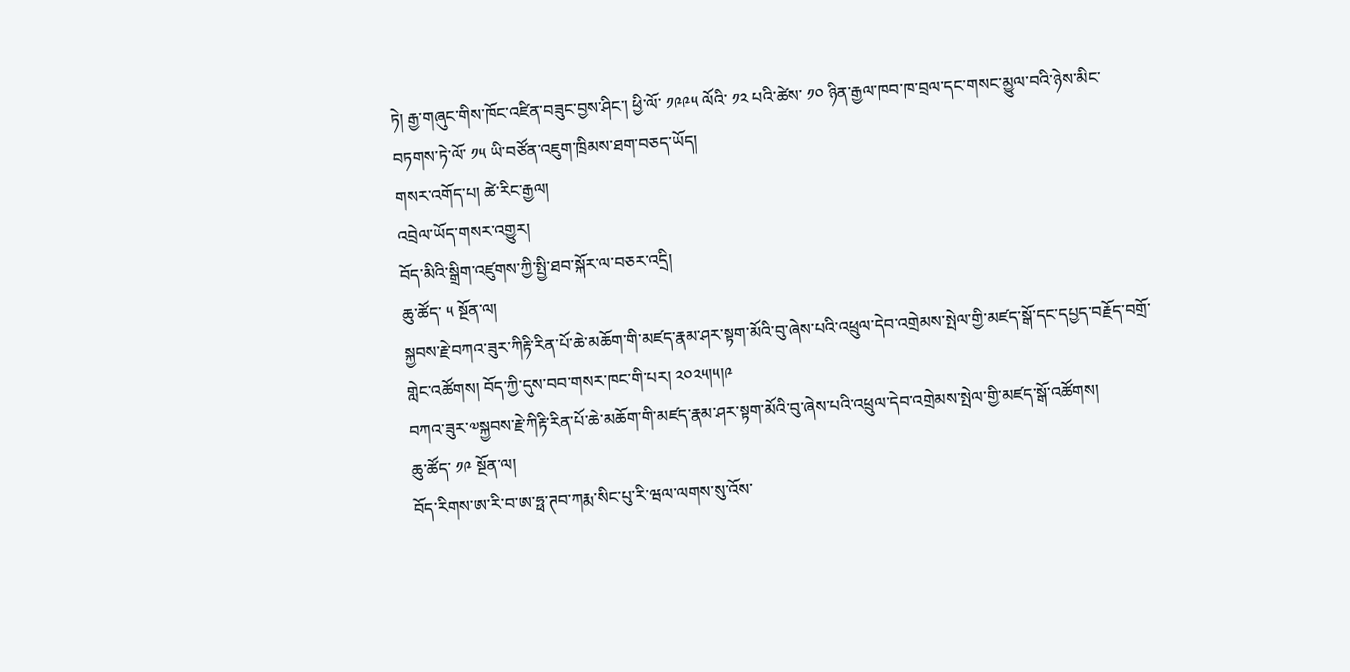ཏེ། རྒྱ་གཞུང་གིས་ཁོང་འཛིན་བཟུང་བྱས་ཤིང་། ཕྱི་ལོ་ ༡༩༩༥ ལོའི་ ༡༢ པའི་ཚེས་ ༡༠ ཉིན་རྒྱལ་ཁབ་ཁ་བྲལ་དང་གསང་མྱུལ་བའི་ཉེས་མིང་བཏགས་ཏེ་ལོ་ ༡༥ ཡི་བཙོན་འཇུག་ཁྲིམས་ཐག་བཅད་ཡོད།
གསར་འགོད་པ། ཚེ་རིང་རྒྱལ།
འབྲེལ་ཡོད་གསར་འགྱུར།
བོད་མིའི་སྒྲིག་འཛུགས་ཀྱི་སྤྱི་ཐབ་སྐོར་ལ་བཅར་འདྲི།
ཆུ་ཚོད་ ༥ སྔོན་ལ།
སྐྱབས་རྗེ་བཀའ་ཟུར་ཀིརྟི་རིན་པོ་ཆེ་མཆོག་གི་མཛད་རྣམ་ཤར་སྟག་མོའི་བུ་ཞེས་པའི་འཕྲུལ་དེབ་འགྲེམས་སྤེལ་གྱི་མཛད་སྒོ་དང་དཔྱད་བརྗོད་བགྲོ་གླེང་འཚོགས། བོད་ཀྱི་དུས་བབ་གསར་ཁང་གི་པར། ༢༠༢༥།༥།༩
བཀའ་ཟུར་༧སྐྱབས་རྗེ་ཀིརྟི་རིན་པོ་ཆེ་མཆོག་གི་མཛད་རྣམ་ཤར་སྟག་མོའི་བུ་ཞེས་པའི་འཕྲུལ་དེབ་འགྲེམས་སྤེལ་གྱི་མཛད་སྒོ་འཚོགས།
ཆུ་ཚོད་ ༡༩ སྔོན་ལ།
བོད་རིགས་ཨ་རི་བ་ཨ་ཧྥ་ཊབ་ཀརྨ་སིང་པུ་རི་ཝལ་ལགས་སུ་འོས་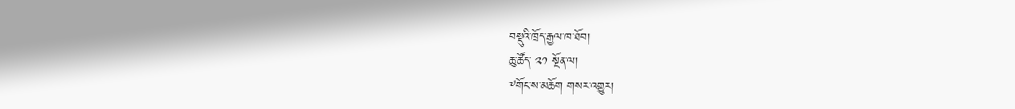བསྡུའི་ཁྲོད་རྒྱལ་ཁ་ཐོབ།
ཆུ་ཚོད་ ༢༡ སྔོན་ལ།
༸གོང་ས་མཆོག གསར་འགྱུར།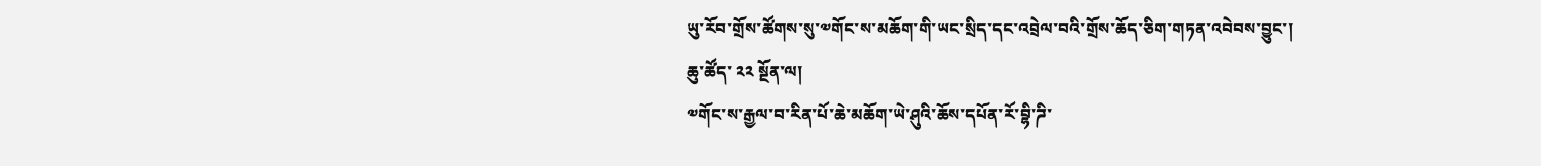ཡུ་རོབ་གྲོས་ཚོགས་སུ་༧གོང་ས་མཆོག་གི་ཡང་སྲིད་དང་འབྲེལ་བའི་གྲོས་ཆོད་ཅིག་གཏན་འབེབས་བྱུང་།
ཆུ་ཚོད་ ༢༢ སྔོན་ལ།
༧གོང་ས་རྒྱལ་བ་རིན་པོ་ཆེ་མཆོག་ཡེ་ཤུའི་ཆོས་དཔོན་རོ་བྷི་ཌི་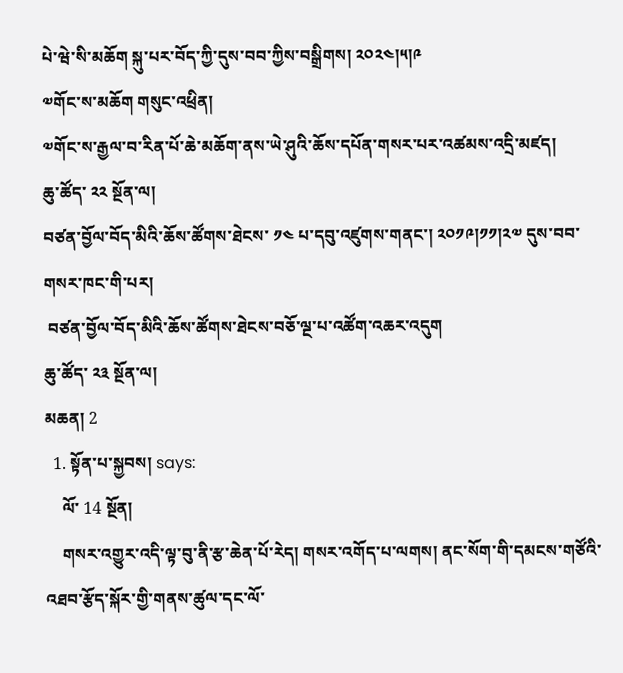པེ་ཝེ་སི་མཆོག སྐུ་པར་བོད་ཀྱི་དུས་བབ་ཀྱིས་བསྒྲིགས། ༢༠༢༤།༥།༩
༧གོང་ས་མཆོག གསུང་འཕྲིན།
༧གོང་ས་རྒྱལ་བ་རིན་པོ་ཆེ་མཆོག་ནས་ཡེ་ཤུའི་ཆོས་དཔོན་གསར་པར་འཚམས་འདྲི་མཛད།
ཆུ་ཚོད་ ༢༢ སྔོན་ལ།
བཙན་བྱོལ་བོད་མིའི་ཆོས་ཚོགས་ཐེངས་ ༡༤ པ་དབུ་འཛུགས་གནང་། ༢༠༡༩།༡༡།༢༧ དུས་བབ་གསར་ཁང་གི་པར།
 བཙན་བྱོལ་བོད་མིའི་ཆོས་ཚོགས་ཐེངས་བཅོ་ལྔ་པ་འཚོག་འཆར་འདུག
ཆུ་ཚོད་ ༢༣ སྔོན་ལ།
མཆན། 2
  1. སྟོན་པ་སྐྱབས། says:
    ལོ་ 14 སྔོན།
    གསར་འགྱུར་འདི་ལྟ་བུ་ནི་རྩ་ཆེན་པོ་རེད། གསར་འགོད་པ་ལགས། ནང་སོག་གི་དམངས་གཙོའི་འཐབ་རྩོད་སྐོར་གྱི་གནས་ཚུལ་དང་ལོ་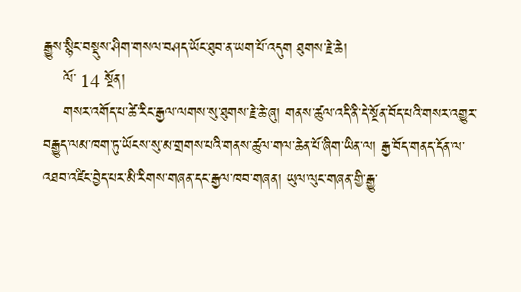རྒྱུས་སྙིང་བསྡུས་ཤིག་གསལ་བཤད་ཡོང་ཐུབ་ན་ཡག་པོ་འདུག ཐུགས་རྗེ་ཆེ།
    ལོ་ 14 སྔོན།
    གསར་འགོད་པ་ཚེ་རིང་རྒྱལ་ལགས་སུ་ཐུགས་རྗེ་ཆེ་ཞུ། གནས་ཚུལ་འདི་ནི་དེ་སྔོན་བོད་པའི་གསར་འགྱུར་བརྒྱུད་ལམ་ཁག་ཏུ་ཡོངས་སུ་མ་གྲགས་པའི་གནས་ཚུལ་གལ་ཆེན་པོ་ཞིག་ཡིན་ལ། རྒྱ་བོད་གནད་དོན་ལ་འཐབ་འཛིང་བྱེད་པར་མི་རིགས་གཞན་དང་རྒྱལ་ཁབ་གཞན། ཡུལ་ལུང་གཞན་གྱི་རྒྱུ་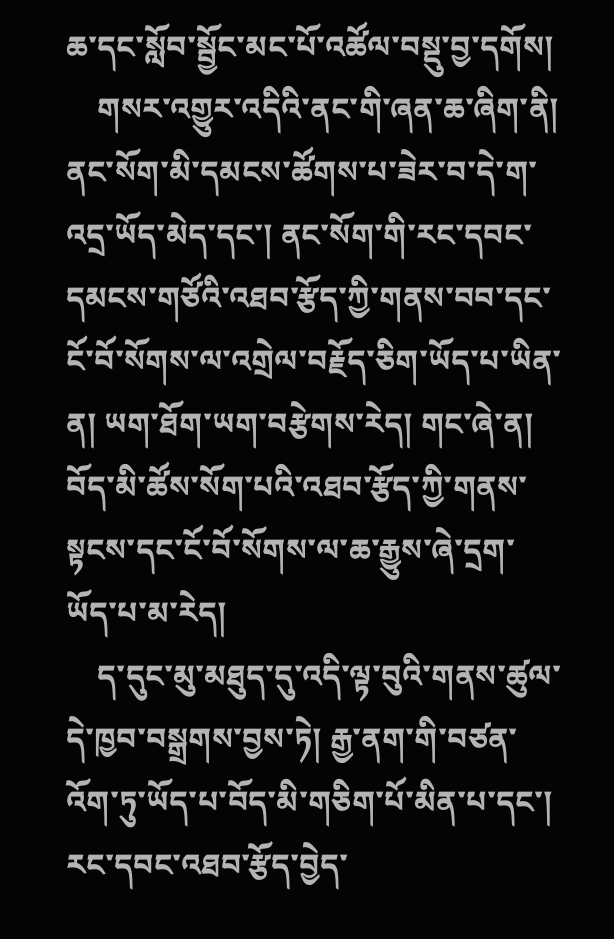ཆ་དང་སློབ་སྦྱོང་མང་པོ་འཚོལ་བསྡུ་བྱ་དགོས།
    གསར་འགྱུར་འདིའི་ནང་གི་ཞན་ཆ་ཞིག་ནི། ནང་སོག་མི་དམངས་ཚོགས་པ་ཟེར་བ་དེ་ག་འདྲ་ཡོད་མེད་དང་། ནང་སོག་གི་རང་དབང་དམངས་གཙོའི་འཐབ་རྩོད་ཀྱི་གནས་བབ་དང་ངོ་བོ་སོགས་ལ་འགྲེལ་བརྗོད་ཅིག་ཡོད་པ་ཡིན་ན། ཡག་ཐོག་ཡག་བརྩེགས་རེད། གང་ཞེ་ན། བོད་མི་ཚོས་སོག་པའི་འཐབ་རྩོད་ཀྱི་གནས་སྟངས་དང་ངོ་བོ་སོགས་ལ་ཆ་རྒྱུས་ཞེ་དྲག་ཡོད་པ་མ་རེད།
    ད་དུང་མུ་མཐུད་དུ་འདི་ལྟ་བུའི་གནས་ཚུལ་དེ་ཁྱབ་བསྒྲགས་བྱས་ཏེ། རྒྱ་ནག་གི་བཙན་འོག་ཏུ་ཡོད་པ་བོད་མི་གཅིག་པོ་མིན་པ་དང་། རང་དབང་འཐབ་རྩོད་བྱེད་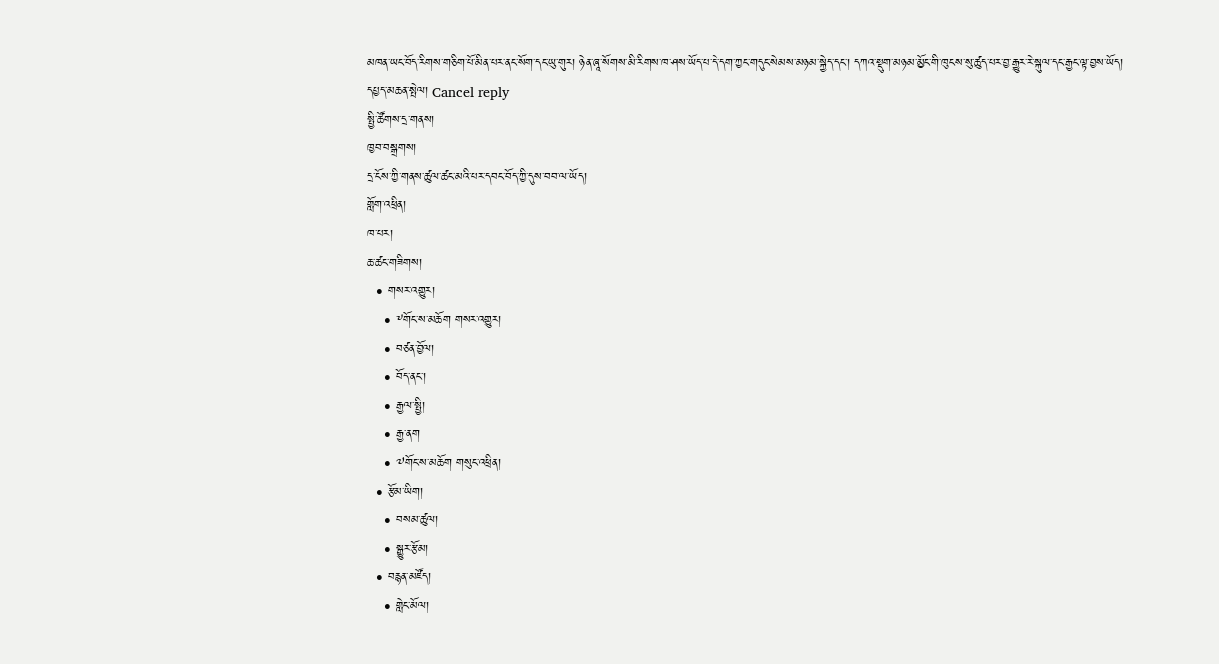མཁན་ཡང་བོད་རིགས་གཅིག་པོ་མིན་པར་ནང་སོག་དང་ཡུ་གུར། ཉེན་ཞཱ་སོགས་མི་རིགས་ཁ་ཤས་ཡོད་པ་དེ་དག་ཀྱང་གདུང་སེམས་མཉམ་སྐྱེད་དང་། དཀའ་སྡུག་མཉམ་མྱོང་གི་ཁུངས་སུ་ཚུད་པར་བྱ་རྒྱུར་རེ་སྐུལ་དང་རྒྱང་ལྟ་བྱས་ཡོད།
དཔྱད་མཆན་སྤེལ། Cancel reply
སྤྱི་ཚོགས་དྲ་གནས།
ཁྱབ་བསྒྲགས།
དྲ་ངོས་ཀྱི་གནས་ཚུལ་ཚང་མའི་པར་དབང་བོད་ཀྱི་དུས་བབ་ལ་ཡོད།
གློག་འཕྲིན།
ཁ་པར།
ཆ་ཚང་གཟིགས།
  • གསར་འགྱུར།
    • ༸གོང་ས་མཆོག གསར་འགྱུར།
    • བཙན་བྱོལ།
    • བོད་ནང་།
    • རྒྱལ་སྤྱི།
    • རྒྱ་ནག
    • ༧གོང་ས་མཆོག གསུང་འཕྲིན།
  • རྩོམ་ཡིག།
    • བསམ་ཚུལ།
    • སྒྱུར་རྩོམ།
  • བརྙན་མཛོད།
    • གླེང་མོལ།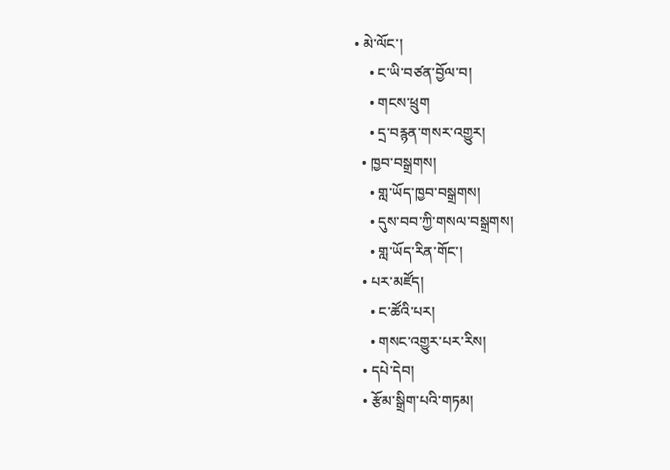• མེ་ལོང་།
    • ང་ཡི་བཙན་བྱོལ་བ།
    • གངས་ཕྲུག
    • དྲ་བརྙན་གསར་འགྱུར།
  • ཁྱབ་བསྒྲགས།
    • གླ་ཡོད་ཁྱབ་བསྒྲགས།
    • དུས་བབ་ཀྱི་གསལ་བསྒྲགས།
    • གླ་ཡོད་རིན་གོང་།
  • པར་མཛོད།
    • ང་ཚོའི་པར།
    • གསང་འགྱུར་པར་རིས།
  • དཔེ་དེབ།
  • རྩོམ་སྒྲིག་པའི་གཏམ།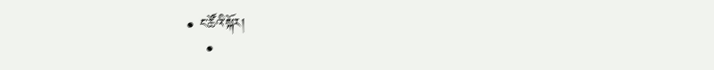• ང་ཚོའི་སྐོར།
    •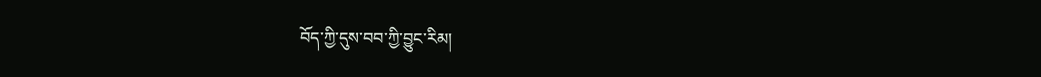བོད་ཀྱི་དུས་བབ་ཀྱི་བྱུང་རིམ།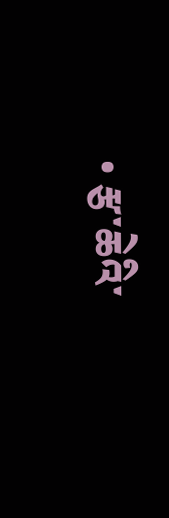• རྩ་ཆེའི་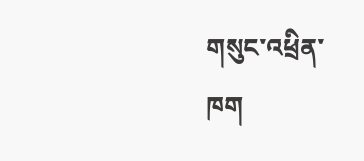གསུང་འཕྲིན་ཁག